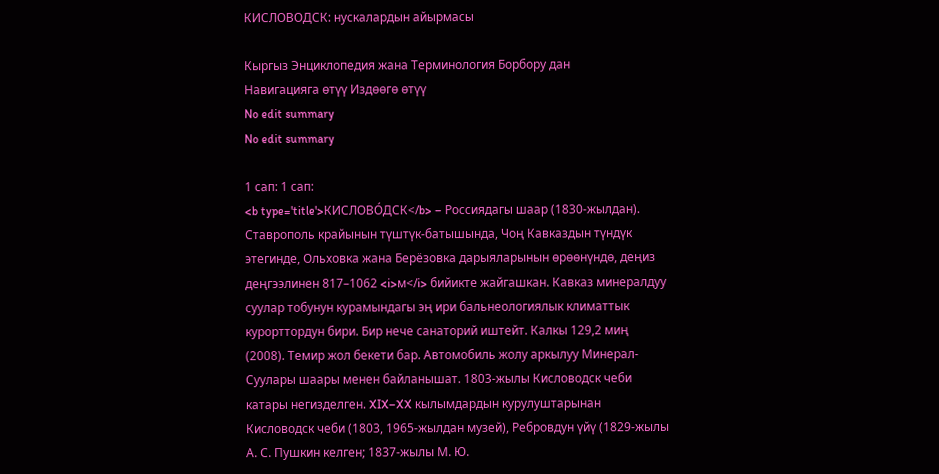КИСЛОВОДСК: нускалардын айырмасы

Кыргыз Энциклопедия жана Терминология Борбору дан
Навигацияга өтүү Издөөгө өтүү
No edit summary
No edit summary

1 сап: 1 сап:
<b type='title'>КИСЛОВО́ДСК</b> – Россиядагы шаар (1830-жылдан). Ставрополь крайынын түштүк-батышында, Чоң Кавказдын түндүк этегинде, Ольховка жана Берёзовка дарыяларынын өрөөнүндө, деңиз деңгээлинен 817–1062 <i>м</i> бийикте жайгашкан. Кавказ минералдуу суулар тобунун курамындагы эң ири бальнеологиялык климаттык курорттордун бири. Бир нече санаторий иштейт. Калкы 129,2 миң (2008). Темир жол бекети бар. Автомобиль жолу аркылуу Минерал-Суулары шаары менен байланышат. 1803-жылы Кисловодск чеби катары негизделген. XIX–XX кылымдардын курулуштарынан Кисловодск чеби (1803, 1965-жылдан музей), Ребровдун үйү (1829-жылы А. С. Пушкин келген; 1837-жылы М. Ю.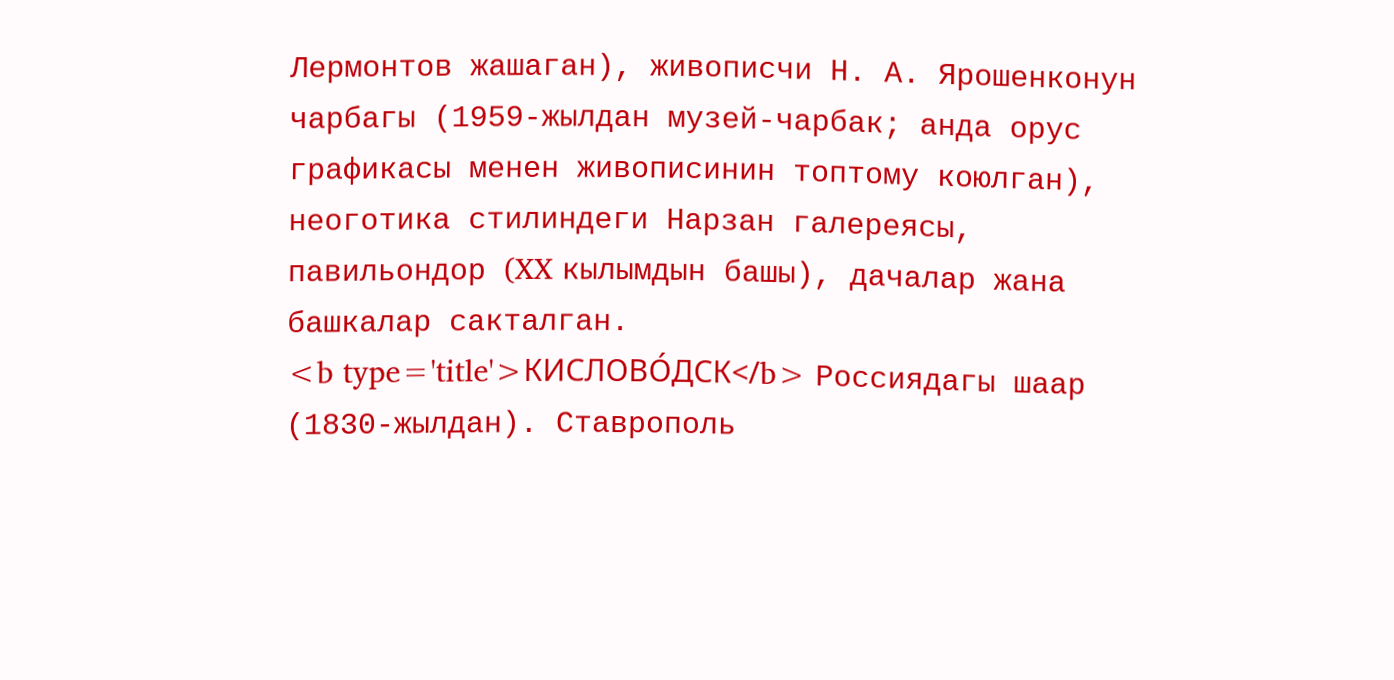Лермонтов жашаган), живописчи Н. А. Ярошенконун чарбагы (1959-жылдан музей-чарбак; анда орус графикасы менен живописинин топтому коюлган), неоготика стилиндеги Нарзан галереясы, павильондор (XX кылымдын башы), дачалар жана башкалар сакталган.
<b type='title'>КИСЛОВО́ДСК</b> Россиядагы шаар (1830-жылдан). Ставрополь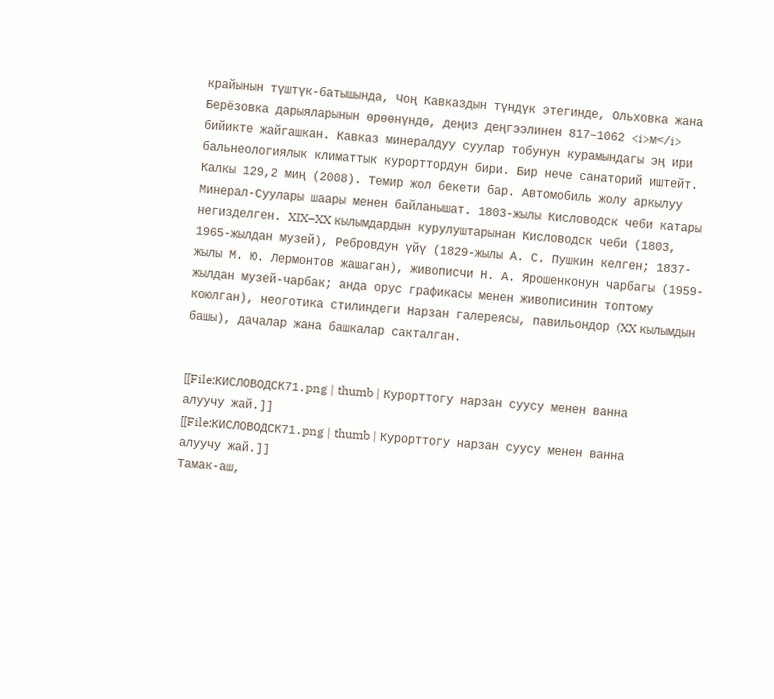крайынын түштүк-батышында, Чоң Кавказдын түндүк этегинде, Ольховка жана Берёзовка дарыяларынын өрөөнүндө, деңиз деңгээлинен 817–1062 <i>м</i> бийикте жайгашкан. Кавказ минералдуу суулар тобунун курамындагы эң ири бальнеологиялык климаттык курорттордун бири. Бир нече санаторий иштейт. Калкы 129,2 миң (2008). Темир жол бекети бар. Автомобиль жолу аркылуу Минерал-Суулары шаары менен байланышат. 1803-жылы Кисловодск чеби катары негизделген. XIX–XX кылымдардын курулуштарынан Кисловодск чеби (1803, 1965-жылдан музей), Ребровдун үйү (1829-жылы А. С. Пушкин келген; 1837-жылы М. Ю. Лермонтов жашаган), живописчи Н. А. Ярошенконун чарбагы (1959-жылдан музей-чарбак; анда орус графикасы менен живописинин топтому коюлган), неоготика стилиндеги Нарзан галереясы, павильондор (XX кылымдын башы), дачалар жана башкалар сакталган.


[[File:КИСЛОВОДСК71.png | thumb | Курорттогу нарзан суусу менен ванна алуучу жай.]]
[[File:КИСЛОВОДСК71.png | thumb | Курорттогу нарзан суусу менен ванна алуучу жай.]]
Тамак-аш,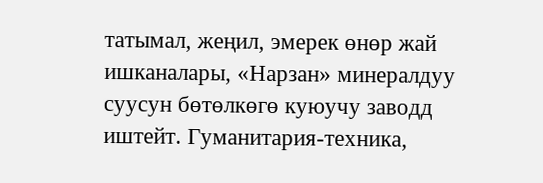татымал, жеңил, эмерек өнөр жай ишканалары, «Нарзан» минералдуу суусун бөтөлкөгө куюучу заводд иштейт. Гуманитария-техника,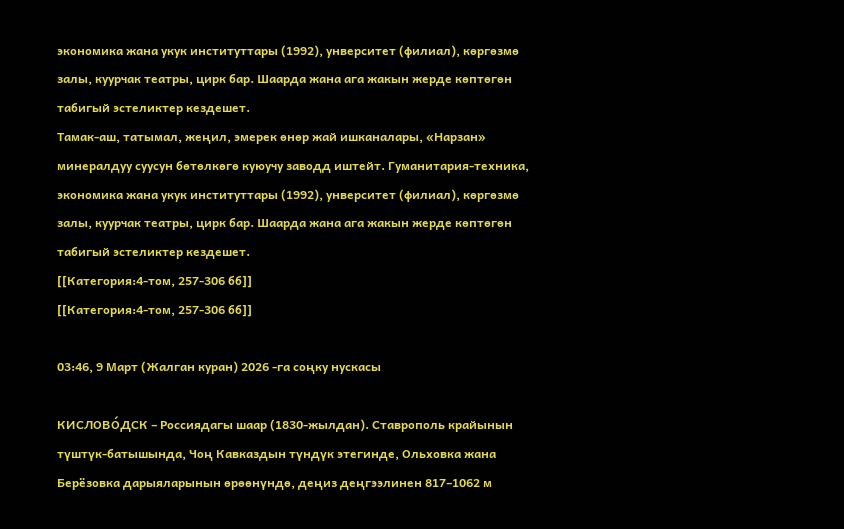экономика жана укук институттары (1992), унверситет (филиал), көргөзмө залы, куурчак театры, цирк бар. Шаарда жана ага жакын жерде көптөгөн табигый эстеликтер кездешет.
Тамак-аш, татымал, жеңил, эмерек өнөр жай ишканалары, «Нарзан» минералдуу суусун бөтөлкөгө куюучу заводд иштейт. Гуманитария-техника, экономика жана укук институттары (1992), унверситет (филиал), көргөзмө залы, куурчак театры, цирк бар. Шаарда жана ага жакын жерде көптөгөн табигый эстеликтер кездешет.
[[Категория:4-том, 257-306 бб]]
[[Категория:4-том, 257-306 бб]]

03:46, 9 Март (Жалган куран) 2026 -га соңку нускасы

КИСЛОВО́ДСК – Россиядагы шаар (1830-жылдан). Ставрополь крайынын түштүк-батышында, Чоң Кавказдын түндүк этегинде, Ольховка жана Берёзовка дарыяларынын өрөөнүндө, деңиз деңгээлинен 817–1062 м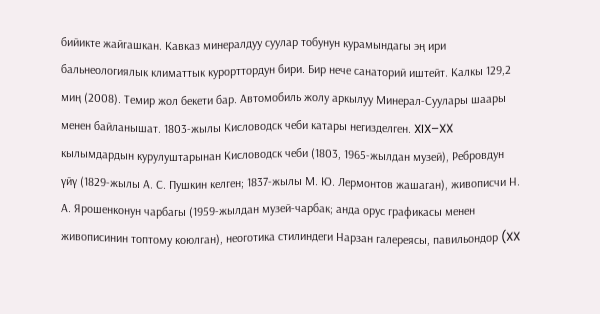бийикте жайгашкан. Кавказ минералдуу суулар тобунун курамындагы эң ири бальнеологиялык климаттык курорттордун бири. Бир нече санаторий иштейт. Калкы 129,2 миң (2008). Темир жол бекети бар. Автомобиль жолу аркылуу Минерал-Суулары шаары менен байланышат. 1803-жылы Кисловодск чеби катары негизделген. XIX–XX кылымдардын курулуштарынан Кисловодск чеби (1803, 1965-жылдан музей), Ребровдун үйү (1829-жылы А. С. Пушкин келген; 1837-жылы М. Ю. Лермонтов жашаган), живописчи Н. А. Ярошенконун чарбагы (1959-жылдан музей-чарбак; анда орус графикасы менен живописинин топтому коюлган), неоготика стилиндеги Нарзан галереясы, павильондор (XX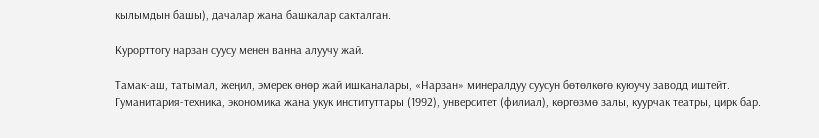кылымдын башы), дачалар жана башкалар сакталган.

Курорттогу нарзан суусу менен ванна алуучу жай.

Тамак-аш, татымал, жеңил, эмерек өнөр жай ишканалары, «Нарзан» минералдуу суусун бөтөлкөгө куюучу заводд иштейт. Гуманитария-техника, экономика жана укук институттары (1992), унверситет (филиал), көргөзмө залы, куурчак театры, цирк бар.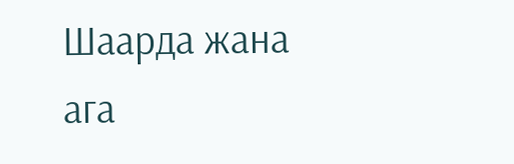Шаарда жана ага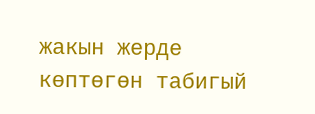жакын жерде көптөгөн табигый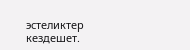эстеликтер кездешет.